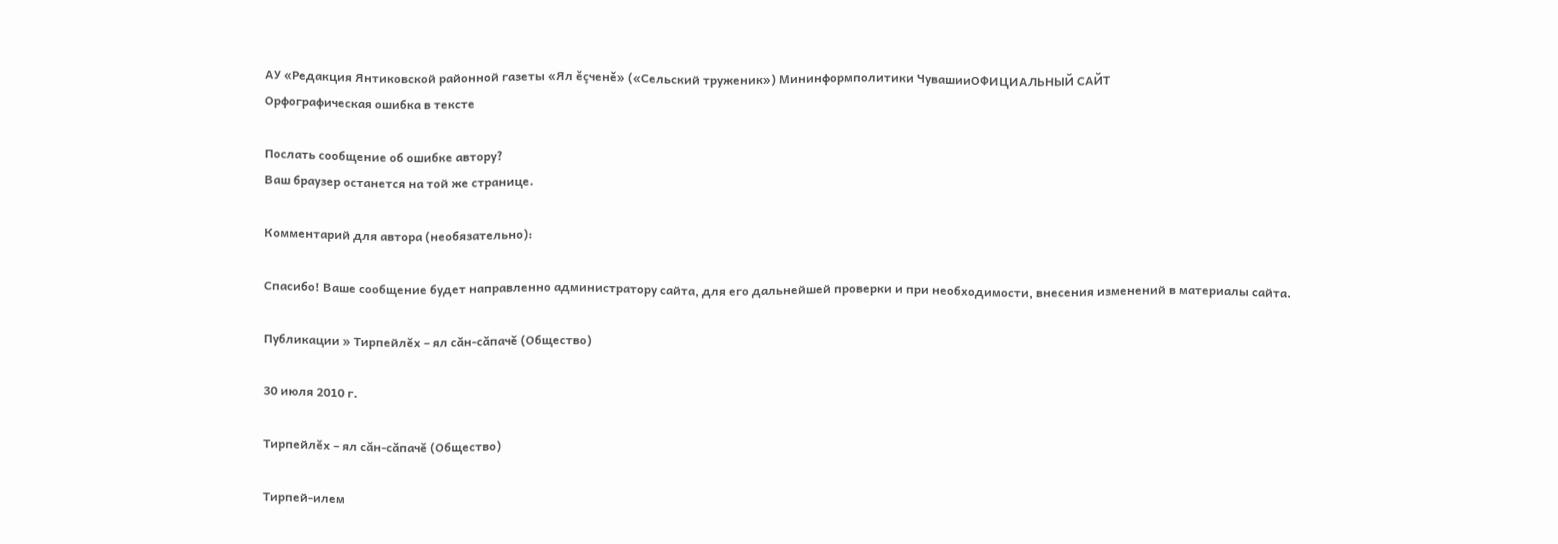АУ «Редакция Янтиковской районной газеты «Ял ěçченě» («Сельский труженик») Мининформполитики ЧувашииОФИЦИАЛЬНЫЙ САЙТ
Орфографическая ошибка в тексте

Послать сообщение об ошибке автору?
Ваш браузер останется на той же странице.

Комментарий для автора (необязательно):

Спасибо! Ваше сообщение будет направленно администратору сайта, для его дальнейшей проверки и при необходимости, внесения изменений в материалы сайта.

Публикации » Тирпейлĕх – ял сăн-сăпачĕ (Общество)

30 июля 2010 г.

Тирпейлĕх – ял сăн-сăпачĕ (Общество)

Тирпей-илем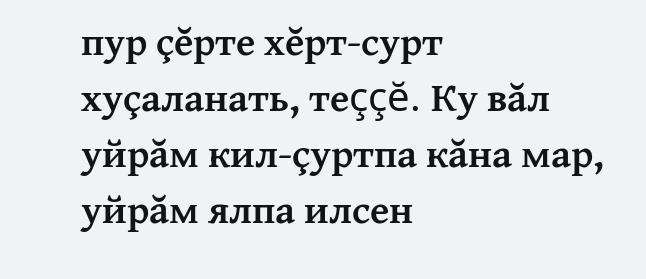пур çĕрте хĕрт-сурт хуçаланать, теççĕ. Ку вăл уйрăм кил-çуртпа кăна мар, уйрăм ялпа илсен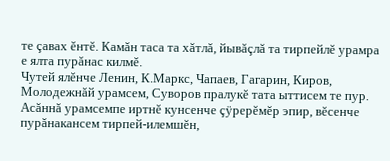те çавах ĕнтĕ. Камăн таса та хăтлă, йывăçлă та тирпейлĕ урамра е ялта пурăнас килмĕ.
Чутей ялĕнче Ленин, К.Маркс, Чапаев, Гагарин, Киров, Молодежнăй урамсем, Суворов пралукĕ тата ыттисем те пур. Асăннă урамсемпе иртнĕ кунсенче çÿрерĕмĕр эпир, вĕсенче пурăнакансем тирпей-илемшĕн,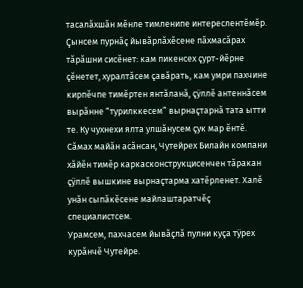тасалăхшăн мĕнле тимленипе интереслентĕмĕр. Çынсем пурнăç йывăрлăхĕсене пăхмасăрах тăрăшни сисĕнет: кам пикенсех çурт-йĕрне çĕнетет, хуралтăсем çавăрать, кам умри пахчине кирпĕчпе тимĕртен янтăланă, çÿллĕ антеннăсем вырăнне “турилккесем” вырнаçтарнă тата ытти те. Ку чухнехи ялта улшăнусем çук мар ĕнтĕ. Сăмах майăн асăнсан, Чутейрех Билайн компани хăйĕн тимĕр каркасконструкцисенчен тăракан çÿллĕ вышкине вырнаçтарма хатĕрленет. Халĕ унăн сыпăкĕсене майлаштаратчĕç специалистсем.
Урамсем, пахчасем йывăçлă пулни куçа тÿрех курăнчĕ Чутейре.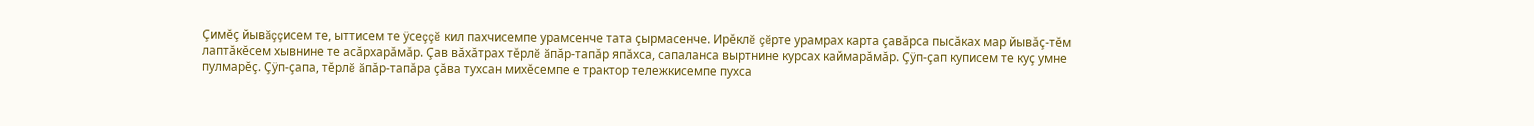Çимĕç йывăççисем те, ыттисем те ÿсеççĕ кил пахчисемпе урамсенче тата çырмасенче. Ирĕклĕ çĕрте урамрах карта çавăрса пысăках мар йывăç-тĕм лаптăкĕсем хывнине те асăрхарăмăр. Çав вăхăтрах тĕрлĕ ăпăр-тапăр япăхса, сапаланса выртнине курсах каймарăмăр. Çÿп-çап куписем те куç умне пулмарĕç. Çÿп-çапа, тĕрлĕ ăпăр-тапăра çăва тухсан михĕсемпе е трактор тележкисемпе пухса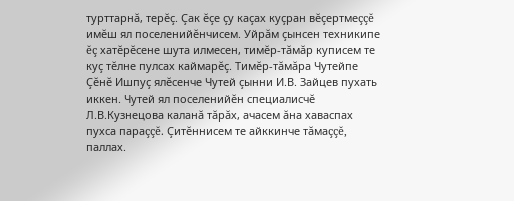турттарнă, терĕç. Çак ĕçе çу каçах куçран вĕçертмеççĕ имĕш ял поселенийĕнчисем. Уйрăм çынсен техникипе ĕç хатĕрĕсене шута илмесен, тимĕр-тăмăр куписем те куç тĕлне пулсах каймарĕç. Тимĕр-тăмăра Чутейпе Çĕнĕ Ишпуç ялĕсенче Чутей çынни И.В. Зайцев пухать иккен. Чутей ял поселенийĕн специалисчĕ Л.В.Кузнецова каланă тăрăх, ачасем ăна хаваспах пухса параççĕ. Çитĕннисем те айккинче тăмаççĕ, паллах.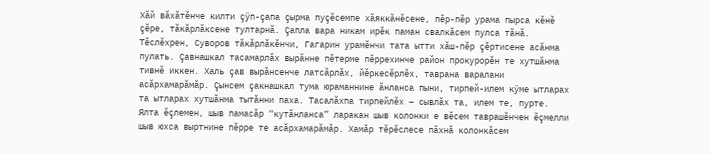Хăй вăхăтĕнче килти çÿп-çапа çырма пуçĕсемпе хăяккăнĕсене, пĕр-пĕр урама пырса кĕнĕ çĕре, тăкăрлăксене тултарнă. Çапла вара никам ирĕк паман свалкăсем пулса тăнă. Тĕслĕхрен, Суворов тăкăрлăкĕнчи, Гагарин урамĕнчи тата ытти хăш-пĕр çĕртисене асăнма пулать. Çавнашкал тасамарлăх вырăнне пĕтерме пĕррехинче район прокурорĕн те хутшăнма тивнĕ иккен. Халь çав вырăнсенче латсăрлăх, йĕркесĕрлĕх, таврана варалани асăрхамарăмăр. Çынсем çакнашкал тума юраманнине ăнланса пыни, тирпей-илем кÿме ытларах та ытларах хутшăнма тытăнни паха. Тасалăхпа тирпейлĕх – сывлăх та, илем те, пурте.
Ялта ĕçлемен, шыв памасăр “кутăнланса” ларакан шыв колонки е вĕсем таврашĕнчен ĕçмелли шыв юхса выртнине пĕрре те асăрхамарăмăр. Хамăр тĕрĕслесе пăхнă колонкăсем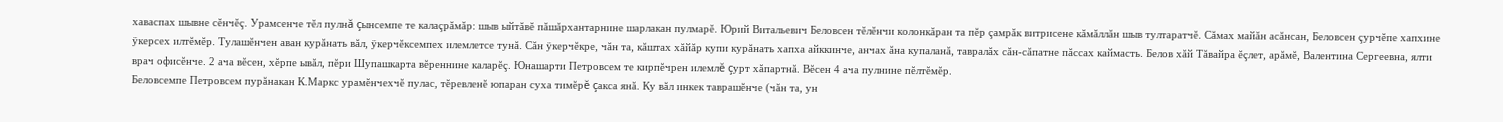хаваспах шывне сĕнчĕç. Урамсенче тĕл пулнă çынсемпе те калаçрăмăр: шыв ыйтăвĕ пăшăрхантарнине шарлакан пулмарĕ. Юрий Витальевич Беловсен тĕлĕнчи колонкăран та пĕр çамрăк витрисене кăмăллăн шыв тултаратчĕ. Сăмах майăн асăнсан, Беловсен çурчĕпе хапхине ÿкерсех илтĕмĕр. Тулашĕнчен аван курăнать вăл, ÿкерчĕксемпех илемлетсе тунă. Сăн ÿкерчĕкре, чăн та, кăштах хăйăр купи курăнать хапха айккинче, анчах ăна купаланă, тавралăх сăн-сăпатне пăссах каймасть. Белов хăй Тăвайра ĕçлет, арăмĕ, Валентина Сергеевна, ялти врач офисĕнче. 2 ача вĕсен, хĕрпе ывăл, пĕри Шупашкарта вĕреннине каларĕç. Юнашарти Петровсем те кирпĕчрен илемлĕ çурт хăпартнă. Вĕсен 4 ача пулнине пĕлтĕмĕр.
Беловсемпе Петровсем пурăнакан К.Маркс урамĕнчехчĕ пулас, тĕревленĕ юпаран суха тимĕрĕ çакса янă. Ку вăл инкек таврашĕнче (чăн та, ун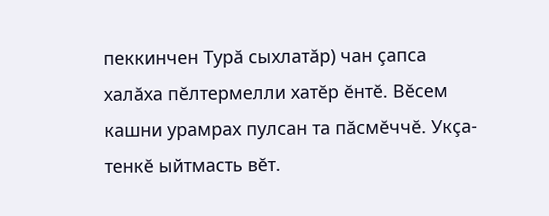пеккинчен Турă сыхлатăр) чан çапса халăха пĕлтермелли хатĕр ĕнтĕ. Вĕсем кашни урамрах пулсан та пăсмĕччĕ. Укçа-тенкĕ ыйтмасть вĕт.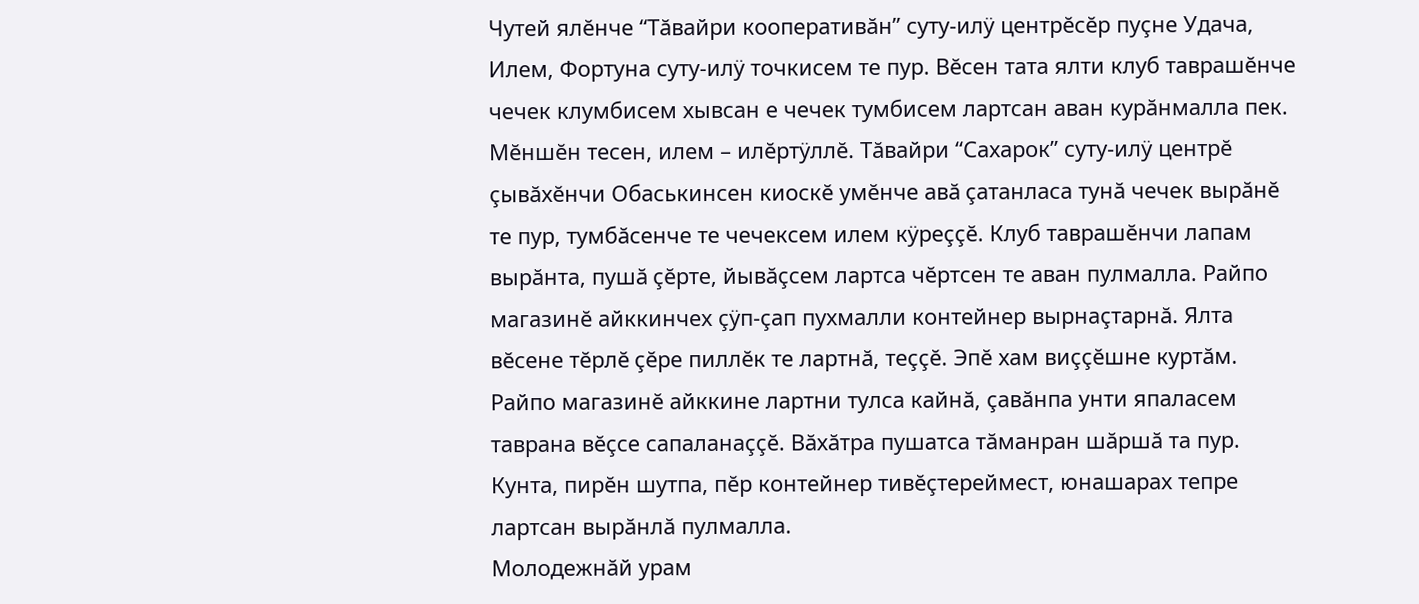Чутей ялĕнче “Тăвайри кооперативăн” суту-илÿ центрĕсĕр пуçне Удача, Илем, Фортуна суту-илÿ точкисем те пур. Вĕсен тата ялти клуб таврашĕнче чечек клумбисем хывсан е чечек тумбисем лартсан аван курăнмалла пек. Мĕншĕн тесен, илем – илĕртÿллĕ. Тăвайри “Сахарок” суту-илÿ центрĕ çывăхĕнчи Обаськинсен киоскĕ умĕнче авă çатанласа тунă чечек вырăнĕ те пур, тумбăсенче те чечексем илем кÿреççĕ. Клуб таврашĕнчи лапам вырăнта, пушă çĕрте, йывăçсем лартса чĕртсен те аван пулмалла. Райпо магазинĕ айккинчех çÿп-çап пухмалли контейнер вырнаçтарнă. Ялта вĕсене тĕрлĕ çĕре пиллĕк те лартнă, теççĕ. Эпĕ хам виççĕшне куртăм. Райпо магазинĕ айккине лартни тулса кайнă, çавăнпа унти япаласем таврана вĕçсе сапаланаççĕ. Вăхăтра пушатса тăманран шăршă та пур. Кунта, пирĕн шутпа, пĕр контейнер тивĕçтереймест, юнашарах тепре лартсан вырăнлă пулмалла.
Молодежнăй урам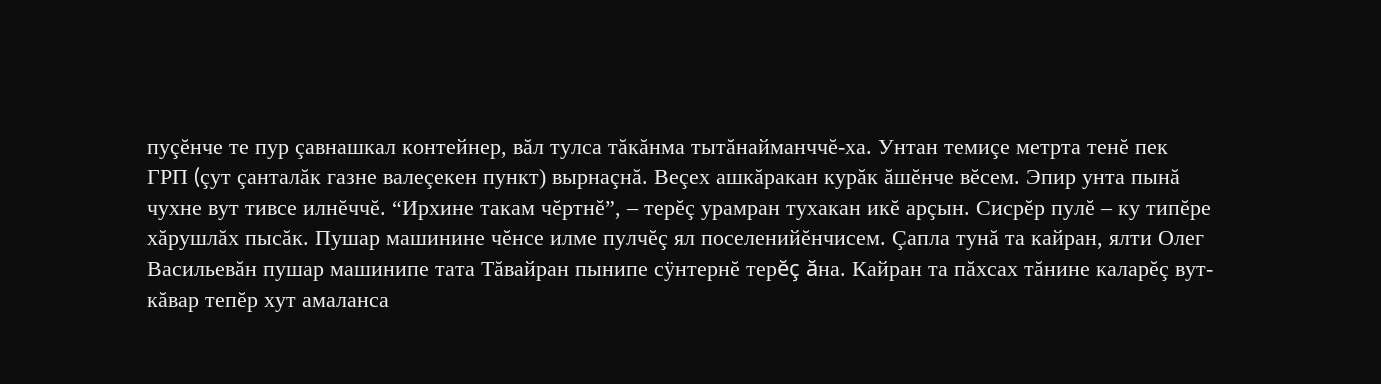пуçĕнче те пур çавнашкал контейнер, вăл тулса тăкăнма тытăнайманччĕ-ха. Унтан темиçе метрта тенĕ пек ГРП (çут çанталăк газне валеçекен пункт) вырнаçнă. Веçех ашкăракан курăк ăшĕнче вĕсем. Эпир унта пынă чухне вут тивсе илнĕччĕ. “Ирхине такам чĕртнĕ”, – терĕç урамран тухакан икĕ арçын. Сисрĕр пулĕ – ку типĕре хăрушлăх пысăк. Пушар машинине чĕнсе илме пулчĕç ял поселенийĕнчисем. Çапла тунă та кайран, ялти Олег Васильевăн пушар машинипе тата Тăвайран пынипе сÿнтернĕ терĕç ăна. Кайран та пăхсах тăнине каларĕç вут-кăвар тепĕр хут амаланса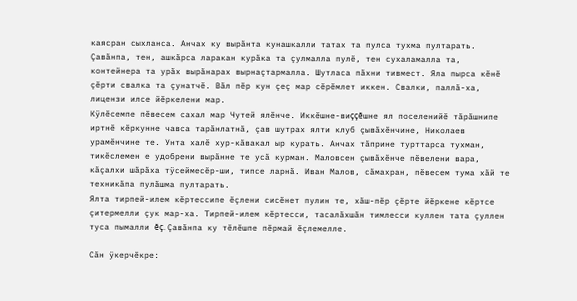каясран сыхланса. Анчах ку вырăнта кунашкалли татах та пулса тухма пултарать. Çавăнпа, тен, ашкăрса ларакан курăка та çулмалла пулĕ, тен сухаламалла та, контейнера та урăх вырăнарах вырнаçтармалла. Шутласа пăхни тивмест. Яла пырса кĕнĕ çĕрти свалка та çунатчĕ. Вăл пĕр кун çеç мар сĕрĕмлет иккен. Свалки, паллă-ха, лицензи илсе йĕркелени мар.
Кÿлĕсемпе пĕвесем сахал мар Чутей ялĕнче. Иккĕшне-виççĕшне ял поселенийĕ тăрăшнипе иртнĕ кĕркунне чавса тарăнлатнă, çав шутрах ялти клуб çывăхĕнчине, Николаев урамĕнчине те. Унта халĕ хур-кăвакал ыр курать. Анчах тăприне турттарса тухман, тикĕслемен е удобрени вырăнне те усă курман. Маловсен çывăхĕнче пĕвелени вара, кăçалхи шăрăха тÿсеймесĕр-ши, типсе ларнă. Иван Малов, сăмахран, пĕвесем тума хăй те техникăпа пулăшма пултарать.
Ялта тирпей-илем кĕртессипе ĕçлени сисĕнет пулин те, хăш-пĕр çĕрте йĕркене кĕртсе çитермелли çук мар-ха. Тирпей-илем кĕртесси, тасалăхшăн тимлесси куллен тата çуллен туса пымалли ĕç. Çавăнпа ку тĕлĕшпе пĕрмай ĕçлемелле.

Сăн ÿкерчĕкре: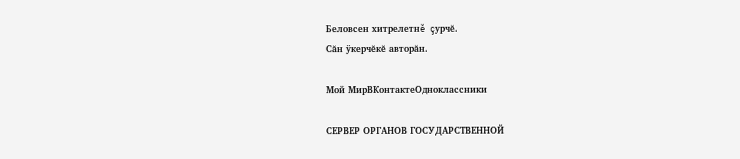Беловсен хитрелетнĕ çурчĕ.
Сăн ÿкерчĕкĕ авторăн.

Мой МирВКонтактеОдноклассники

СЕРВЕР ОРГАНОВ ГОСУДАРСТВЕННОЙ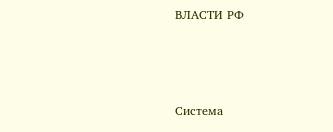ВЛАСТИ РФ



Система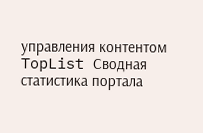управления контентом
TopList Сводная статистика портала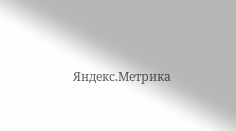Яндекс.Метрика